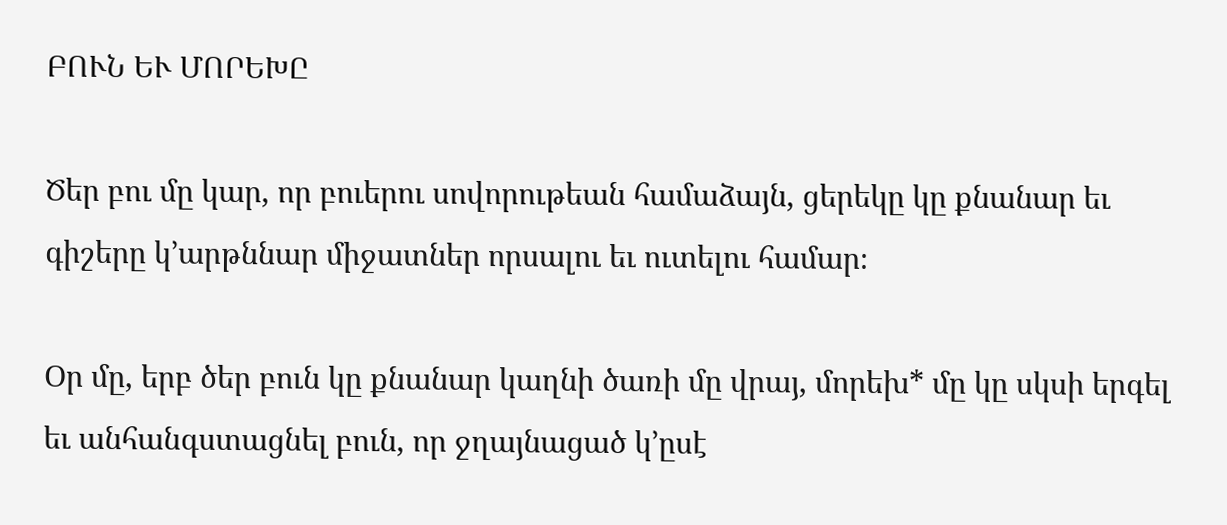ԲՈՒՆ ԵՒ ՄՈՐԵԽԸ

Ծեր բու մը կար, որ բուերու սովորութեան համաձայն, ցերեկը կը քնանար եւ գիշերը կ’արթննար միջատներ որսալու եւ ուտելու համար։

Օր մը, երբ ծեր բուն կը քնանար կաղնի ծառի մը վրայ, մորեխ* մը կը սկսի երգել եւ անհանգստացնել բուն, որ ջղայնացած կ’ըսէ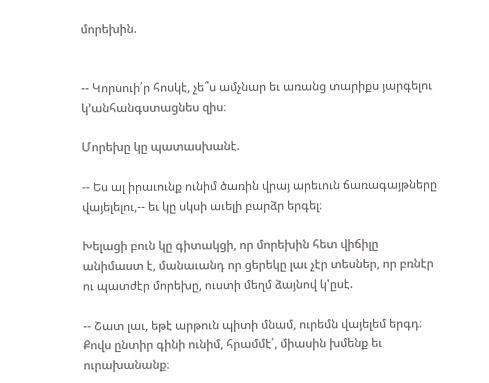մորեխին.


-- Կորսուի՛ր հոսկէ, չե՞ս ամչնար եւ առանց տարիքս յարգելու կ’անհանգստացնես զիս։

Մորեխը կը պատասխանէ.

-- Ես ալ իրաւունք ունիմ ծառին վրայ արեւուն ճառագայթները վայելելու,-- եւ կը սկսի աւելի բարձր երգել։

Խելացի բուն կը գիտակցի, որ մորեխին հետ վիճիլը անիմաստ է, մանաւանդ որ ցերեկը լաւ չէր տեսներ, որ բռնէր ու պատժէր մորեխը, ուստի մեղմ ձայնով կ'ըսէ.

-- Շատ լաւ, եթէ արթուն պիտի մնամ, ուրեմն վայելեմ երգդ։ Քովս ընտիր գինի ունիմ, հրամմէ՛, միասին խմենք եւ ուրախանանք։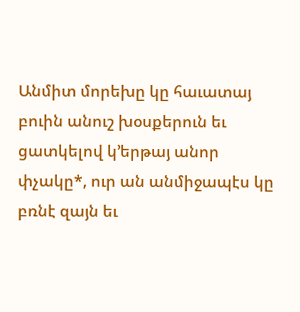Անմիտ մորեխը կը հաւատայ բուին անուշ խօսքերուն եւ ցատկելով կ’երթայ անոր փչակը*, ուր ան անմիջապէս կը բռնէ զայն եւ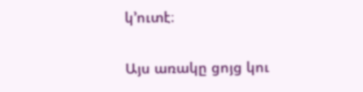կ’ուտէ։

Այս առակը ցոյց կու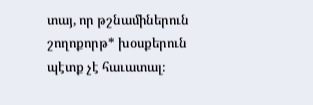տայ, որ թշնամիներուն շողոքորթ* խօսքերուն պէտք չէ հաւատալ։